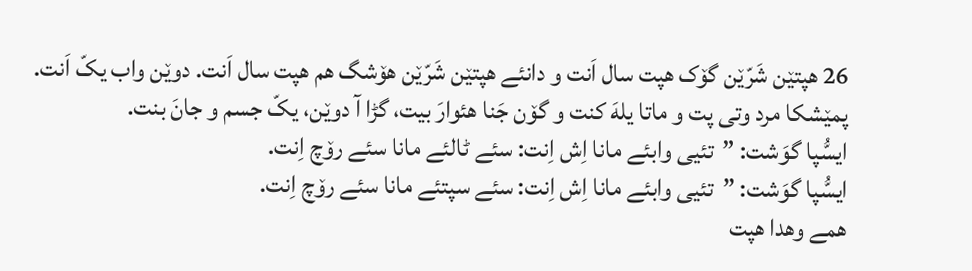26 هپتێن شَرّێن گۆک هپت سال اَنت و دانئے هپتێن شَرّێن هۆشگ هم هپت سال اَنت. دوێن واب یکّ اَنت.
پمێشکا مرد وتی پت و ماتا یلهَ کنت و گۆن جَنا هئوارَ بیت، گڑا آ دوێن، یکّ جسم و جانَ بنت.
ایسُّپا گوَشت: ”تئیی وابئے مانا اِش اِنت: سئے ٹالئے مانا سئے رۆچ اِنت.
ایسُّپا گوَشت: ”تئیی وابئے مانا اِش اِنت: سئے سپتئے مانا سئے رۆچ اِنت.
همے وهدا هپت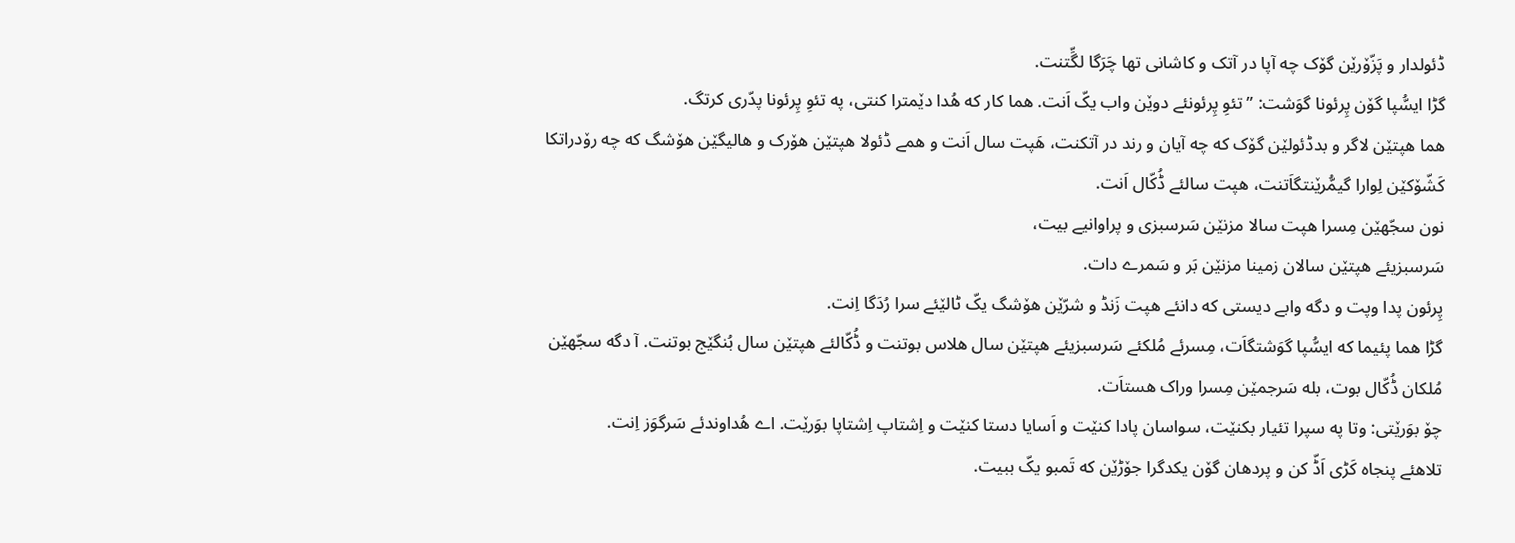ڈئولدار و پَزّۆرێن گۆک چه آپا در آتک و کاشانی تها چَرَگا لگِّتنت.
گڑا ایسُّپا گۆن پِرئونا گوَشت: ”تئوِ پِرئونئے دوێن واب یکّ اَنت. هما کار که هُدا دێمترا کنتی، په تئوِ پِرئونا پدّری کرتگ.
هما هپتێن لاگر و بدڈئولێن گۆک که چه آیان و رند در آتکنت، هَپت سال اَنت و همے ڈئولا هپتێن هۆرک و هالیگێن هۆشگ که چه رۆدراتکا کَشّۆکێن لِوارا گیمُّرێنتگاَتنت، هپت سالئے ڈُکّال اَنت.
نون سجّهێن مِسرا هپت سالا مزنێن سَرسبزی و پراوانیے بیت،
سَرسبزیئے هپتێن سالان زمینا مزنێن بَر و سَمرے دات.
پِرئون پدا وپت و دگه وابے دیستی که دانئے هپت زَنڈ و شرّێن هۆشگ یکّ ٹالێئے سرا رُدَگا اِنت.
گڑا هما پئیما که ایسُّپا گوَشتگاَت، مِسرئے مُلکئے سَرسبزیئے هپتێن سال هلاس بوتنت و ڈُکّالئے هپتێن سال بُنگێج بوتنت. آ دگه سجّهێن مُلکان ڈُکّال بوت، بله سَرجمێن مِسرا وراک هستاَت.
چۆ بوَرێتی: وتا په سپرا تئیار بکنێت، سواسان پادا کنێت و اَسایا دستا کنێت و اِشتاپ اِشتاپا بوَرێت. اے هُداوندئے سَرگوَز اِنت.
تلاهئے پنجاه کَڑی اَڈّ کن و پردهان گۆن یکدگرا جۆڑێن که تَمبو یکّ ببیت.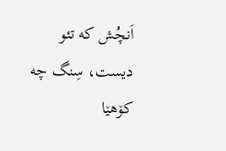اَنچُش که تئو دیست، سِنگ چه کۆهێا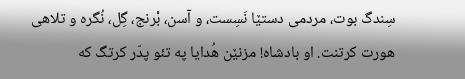سِندگ بوت، مردمی دستێا نَسِست، و آسن، بْرنج، گِل، نُگره و تلاهی هورت کرتنت. او بادشاه! مزنێن هُدایا په تئو پدّر کرتگ که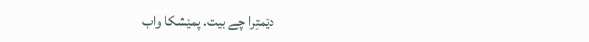دێمتِرا چے بیت. پمێشکا واب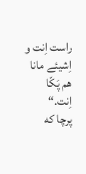راست اِنت و اِشیئے مانا هم پَکّا اِنت.“
پرچا که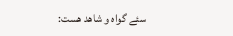سئے گواه و شاهد هست: